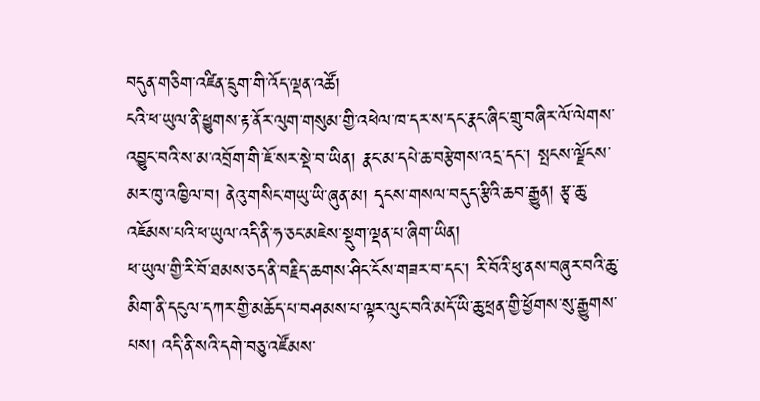བདུན་གཅིག་འཛིན་དྲུག་གི་འོད་ལྡན་འཚོ།
ངའི་ཕ་ཡུལ་ནི་ཕྱུགས་རྟ་ནོར་ལུག་གསུམ་གྱི་འཕེལ་ཁ་དར་ས་དང་རྣང་ཞིང་གྲུ་བཞིར་ལོ་ལེགས་འབྱུང་བའི་ས་མ་འབྲོག་གི་ཇོ་སར་སྡེ་བ་ཡིན། རྣང་མ་དཔེ་ཆ་བརྩེགས་འདྲ་དང་། སྤངས་ལྗོངས་མར་ཁུ་འཁྱིལ་བ། ནེའུ་གསིང་གཡུ་ཡི་ཞུན་མ། དྭངས་གསལ་བདུད་རྩིའི་ཆབ་རྒྱུན། རྩྭ་ཆུ་འཇོམས་པའི་ཕ་ཡུལ་འདི་ནི་ཧ་ཅང་མཇེས་སྡུག་ལྡན་པ་ཞིག་ཡིན།
ཕ་ཡུལ་གྱི་རི་བོ་ཐམས་ཅད་ནི་བརྗིད་ཆགས་ཤིང་ངོས་གཟར་བ་དང་། རི་བོའི་ཕུ་ནས་བཞུར་བའི་ཆུ་མིག་ནི་དངུལ་དཀར་གྱི་མཆོད་པ་བཤམས་པ་ལྟར་ལུང་བའི་མདོ་ཡི་ཆུ་ཕྲན་གྱི་ཕྱོགས་སུ་རྒྱུགས་པས། འདི་ནི་སའི་དགེ་བཅུ་འཛོམས་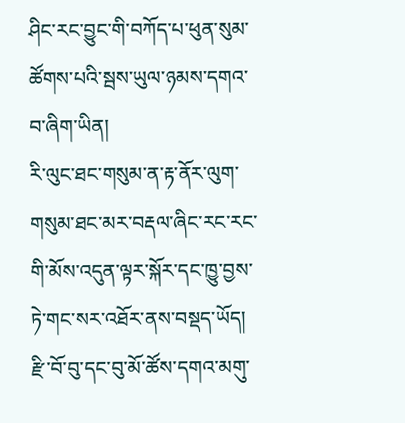ཤིང་རང་བྱུང་གི་བཀོད་པ་ཕུན་སུམ་ཚོགས་པའི་སྦས་ཡུལ་ཉམས་དགའ་བ་ཞིག་ཡིན།
རི་ལུང་ཐང་གསུམ་ན་རྟ་ནོར་ལུག་གསུམ་ཐང་མར་བརྡལ་ཞིང་རང་རང་གི་མོས་འདུན་ལྟར་སྐོར་དང་ཁྱུ་བྱས་ཏེ་གང་སར་འཐོར་ནས་བསྡད་ཡོད། རྫི་བོ་བུ་དང་བུ་མོ་ཚོས་དགའ་མགུ་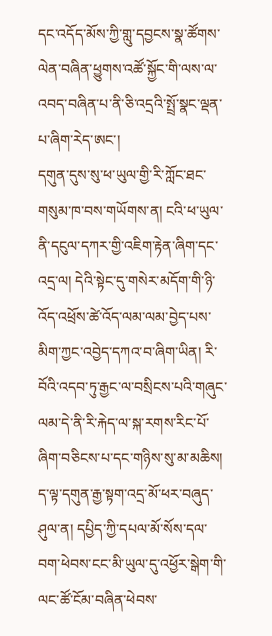དང་འདོད་མོས་ཀྱི་གླུ་དབྱངས་སྣ་ཚོགས་ལེན་བཞིན་ཕྱུགས་འཚོ་སྐྱོང་གི་ལས་ལ་འབད་བཞིན་པ་ནི་ཅི་འདྲའི་སྤྲོ་སྣང་ལྡན་པ་ཞིག་རེད་ཨང་།
དགུན་དུས་སུ་ཕ་ཡུལ་གྱི་རི་ཀློང་ཐང་གསུམ་ཁ་བས་གཡོགས་ན། ངའི་ཕ་ཡུལ་ནི་དངུལ་དཀར་གྱི་འཇིག་རྟེན་ཞིག་དང་འདྲ་ལ། དེའི་སྟེང་དུ་གསེར་མདོག་གི་ཉི་འོད་འཕྲོས་ཚེ་འོད་ལམ་ལམ་བྱེད་པས་མིག་ཀྱང་འབྱེད་དཀའ་བ་ཞིག་ཡིན། རི་བོའི་འདབ་ཏུ་རྒྱང་ལ་བསྲིངས་པའི་གཞུང་ལམ་དེ་ནི་རི་རྐེད་ལ་སྐ་རགས་རིང་པོ་ཞིག་བཅིངས་པ་དང་གཉིས་སུ་མ་མཆིས།
ད་ལྟ་དགུན་རྒྱ་སྟག་འདྲ་མོ་ཕར་བཞུད་ཤུལ་ན། དཔྱིད་ཀྱི་དཔལ་མོ་སོས་དལ་བག་ཕེབས་ངང་མི་ཡུལ་དུ་འཕྱོར་སྒེག་གི་ལང་ཚོ་ངོམ་བཞིན་ཕེབས་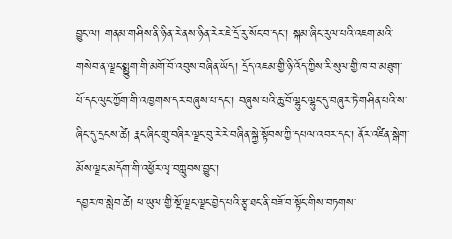བྱུང་ལ། གནམ་གཤིས་ནི་ཉིན་རེ་ནས་ཉིན་རེར་ཇེ་དྲོ་རུ་སོང་བ་དང་། སྐམ་ཞིང་རུལ་པའི་འཇག་མའི་གསེབ་ན་ལྗང་སྨྱུག་གི་མགོ་བོ་འབུས་བཞིན་ཡོད། དྲོད་འཇམ་གྱི་ཉི་འོད་ཀྱིས་རི་སུལ་གྱི་ཁ་བ་མཐུག་པོ་དང་ལུང་ཀྱོག་གི་འཁྱགས་དར་བཞུས་པ་དང་། བཞུས་པའི་ཆུ་བོ་ལྷུང་ལྷུང་དུ་བཞུར་ཏེ་གཤིན་པའི་ས་ཞིང་དུ་དྲངས་ཚེ། རྣང་ཞིང་གྲུ་བཞིར་ལྗང་བུ་རེ་རེ་བཞིན་སྐྱེ་སྟོབས་ཀྱི་དཔལ་འབར་དང་། ནོར་འཛིན་སྒེག་མོས་ལྗང་མདོག་གི་འཕྱོར་ལྭ་བཀླུབས་བྱུང་།
དབྱར་ཁ་སླེབ་ཚེ། ཕ་ཡུལ་གྱི་སྔོ་ལྗང་ལྗང་བྱེད་པའི་རྩྭ་ཐང་ནི་བཟོ་བ་སྟོང་གིས་བཏགས་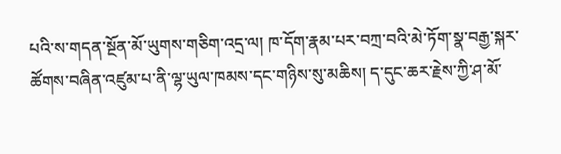པའི་ས་གདན་སྔོན་མོ་ཡུགས་གཅིག་འདྲ་ལ། ཁ་དོག་རྣམ་པར་བཀྲ་བའི་མེ་ཏོག་སྣ་བརྒྱ་སྐར་ཚོགས་བཞིན་འཛུམ་པ་ནི་ལྷ་ཡུལ་ཁམས་དང་གཉིས་སུ་མཆིས། ད་དུང་ཆར་རྗེས་ཀྱི་ཤ་མོ་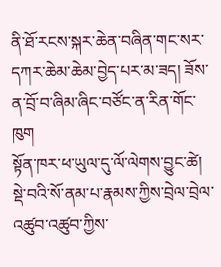ནི་ཐོ་རངས་སྐར་ཆེན་བཞིན་གང་སར་དཀར་ཆེམ་ཆེམ་བྱེད་པར་མ་ཟད། ཟོས་ན་བྲོ་བ་ཞིམ་ཞིང་བཙོང་ན་རིན་གོང་ཁུག
སྟོན་ཁར་ཕ་ཡུལ་དུ་ལོ་ལེགས་བྱུང་ཚེ། སྡེ་བའི་སོ་ནམ་པ་རྣམས་ཀྱིས་བྲེལ་བྲེལ་འཚུབ་འཚུབ་ཀྱིས་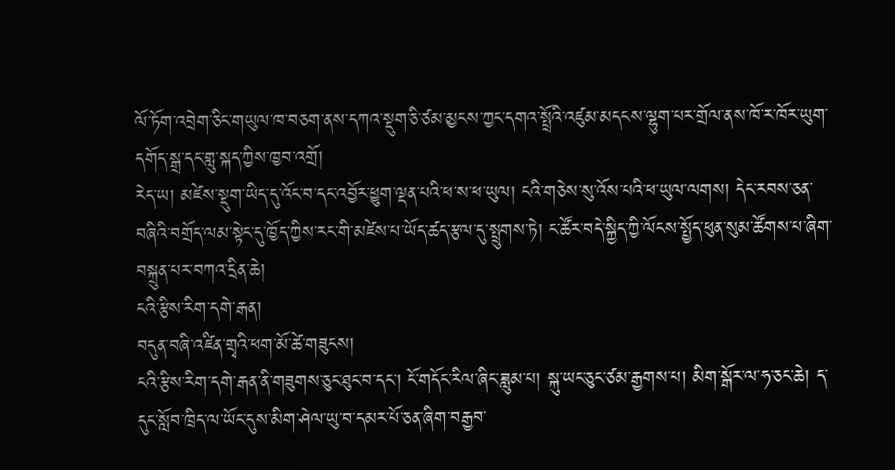ལོ་ཏོག་འབྲེག་ཅིང་གཡུལ་ཁ་བཅག་ནས་དཀའ་སྡུག་ཅི་ཙམ་མྱངས་ཀྱང་དགའ་སྤྲོའི་འཛུམ་མདངས་ལྷུག་པར་གྲོལ་ནས་ཁོ་ར་ཁོར་ཡུག་དགོད་སྒྲ་དང་གླུ་སྐད་ཀྱིས་ཁྱབ་འགྲོ།
རེད་ཡ། མཛེས་སྡུག་ཡིད་དུ་འོང་བ་དང་འབྱོར་ཕྱུག་ལྡན་པའི་ཕ་ས་ཕ་ཡུལ། ངའི་གཅེས་སུ་འོས་པའི་ཕ་ཡུལ་ལགས། དེང་རབས་ཅན་བཞིའི་བགྲོད་ལམ་སྟེང་དུ་ཁྱོད་ཀྱིས་རང་གི་མཛེས་པ་ཡོད་ཚད་རྩལ་དུ་སྤྲུགས་ཏེ། ང་ཚོར་བདེ་སྐྱིད་ཀྱི་ལོངས་སྤྱོད་ཕུན་སུམ་ཚོགས་པ་ཞིག་བསྐྲུན་པར་བཀའ་དྲིན་ཆེ།
ངའི་རྩིས་རིག་དགེ་རྒན།
བདུན་བཞི་འཛིན་གྲྭའི་ཕག་མོ་ཚེ་གཟུངས།
ངའི་རྩིས་རིག་དགེ་རྒན་ནི་གཟུགས་ཅུང་ཐུང་བ་དང་། ངོ་གདོང་རིལ་ཞིང་ཟླུམ་པ། སྐུ་ཡང་ཅུང་ཙམ་རྒྱགས་པ། མིག་སྒོར་ལ་ཧ་ཅང་ཆེ། ད་དུང་སློབ་ཁྲིད་ལ་ཡོང་དུས་མིག་ཤེལ་ཡུ་བ་དམར་པོ་ཅན་ཞིག་བརྒྱབ་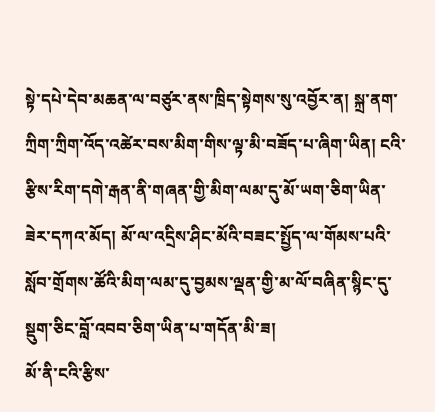སྟེ་དཔེ་དེབ་མཆན་ལ་བཙུར་ནས་ཁྲིད་སྟེགས་སུ་འབྱོར་ན། སྐྲ་ནག་ཀྲིག་ཀྲིག་འོད་འཚེར་བས་མིག་གིས་ལྟ་མི་བཟོད་པ་ཞིག་ཡིན། ངའི་རྩིས་རིག་དགེ་རྒན་ནི་གཞན་གྱི་མིག་ལམ་དུ་མོ་ཡག་ཅིག་ཡིན་ཟེར་དཀའ་མོད། མོ་ལ་འདྲིས་ཤིང་མོའི་བཟང་སྤྱོད་ལ་གོམས་པའི་སློབ་གྲོགས་ཚོའི་མིག་ལམ་དུ་བྱམས་ལྡན་གྱི་མ་ལོ་བཞིན་སྙིང་དུ་སྡུག་ཅིང་བློ་འབབ་ཅིག་ཡིན་པ་གདོན་མི་ཟ།
མོ་ནི་ངའི་རྩིས་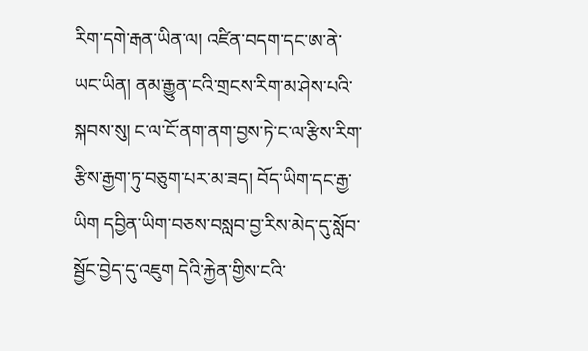རིག་དགེ་རྒན་ཡིན་ལ། འཛིན་བདག་དང་ཨ་ནེ་ཡང་ཡིན། ནམ་རྒྱུན་ངའི་གྲངས་རིག་མ་ཤེས་པའི་སྐབས་སུ། ང་ལ་ངོ་ནག་ནག་བྱས་ཏེ་ང་ལ་རྩིས་རིག་རྩིས་རྒྱག་ཏུ་བཅུག་པར་མ་ཟད། བོད་ཡིག་དང་རྒྱ་ཡིག དབྱིན་ཡིག་བཅས་བསླབ་བྱ་རིས་མེད་དུ་སློབ་སྦྱོང་བྱེད་དུ་འཇུག དེའི་རྐྱེན་གྱིས་ངའི་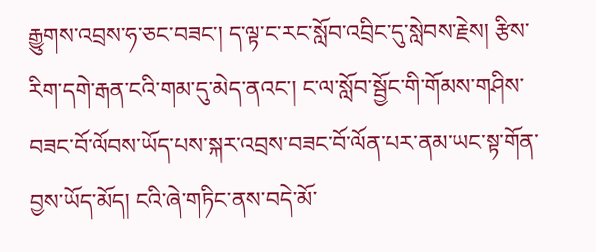རྒྱུགས་འབྲས་ཧ་ཅང་བཟང་། ད་ལྟ་ང་རང་སློབ་འབྲིང་དུ་སླེབས་རྗེས། རྩིས་རིག་དགེ་རྒན་ངའི་གམ་དུ་མེད་ནའང་། ང་ལ་སློབ་སྦྱོང་གི་གོམས་གཤིས་བཟང་བོ་ལོབས་ཡོད་པས་སྐར་འབྲས་བཟང་བོ་ལོན་པར་ནམ་ཡང་སྟ་གོན་བྱས་ཡོད་མོད། ངའི་ཞེ་གཏིང་ནས་བདེ་མོ་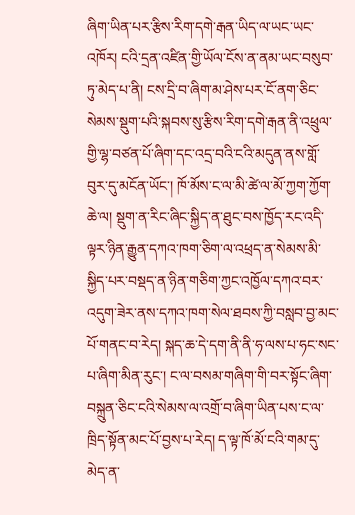ཞིག་ཡིན་པར་རྩིས་རིག་དགེ་རྒན་ཡིད་ལ་ཡང་ཡང་འཁོར། ངའི་དྲན་འཛིན་གྱི་ཡོལ་ངོས་ན་ནམ་ཡང་བསུབ་ཏུ་མེད་པ་ནི། ངས་དྲི་བ་ཞིག་མ་ཤེས་པར་ངོ་ནག་ཅིང་སེམས་སྡུག་པའི་སྐབས་སུ་རྩིས་རིག་དགེ་རྒན་ནི་འཕྲུལ་གྱི་ལྷ་བཙན་པོ་ཞིག་དང་འདྲ་བའི་ངའི་མདུན་ནས་གློ་བུར་དུ་མངོན་ཡོང་། ཁོ་མོས་ང་ལ་མི་ཚེ་ལ་མོ་ཀྱག་ཀྱོག་ཆེ་ལ། སྡུག་ན་རིང་ཞིང་སྐྱིད་ན་ཐུང་བས་ཁྱོད་རང་འདི་ལྟར་ཉིན་རྒྱུན་དཀའ་ཁག་ཅིག་ལ་འཕྲད་ན་སེམས་མི་སྐྱིད་པར་བསྡད་ན་ཉིན་གཅིག་ཀྱང་འཁྱོལ་དཀའ་བར་འདུག་ཟེར་ནས་དཀའ་ཁག་སེལ་ཐབས་ཀྱི་བསླབ་བྱ་མང་པོ་གནང་བ་རེད། སྐད་ཆ་དེ་དག་ནི་ནི་ཧ་ལས་པ་ཧང་སང་པ་ཞིག་མིན་རུང་། ང་ལ་བསམ་གཞིག་གི་བར་སྟོང་ཞིག་བསྐྲུན་ཅིང་ངའི་སེམས་ལ་འགྲོ་བ་ཞིག་ཡིན་པས་ང་ལ་ཁྲིད་སྟོན་མང་པོ་བྱས་པ་རེད། ད་ལྟ་ཁོ་མོ་ངའི་གམ་དུ་མེད་ན་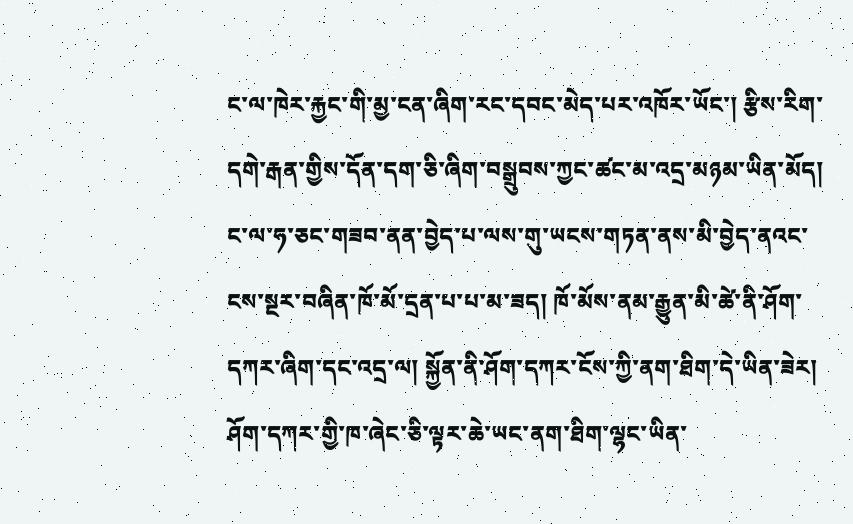ང་ལ་ཁེར་རྐྱང་གི་མྱ་ངན་ཞིག་རང་དབང་མེད་པར་འཁོར་ཡོང་། རྩིས་རིག་དགེ་རྒན་གྱིས་དོན་དག་ཅི་ཞིག་བསྒྲུབས་ཀྱང་ཚང་མ་འདྲ་མཉམ་ཡིན་མོད། ང་ལ་ཧ་ཅང་གཟབ་ནན་བྱེད་པ་ལས་གུ་ཡངས་གཏན་ནས་མི་བྱེད་ནའང་ངས་སྔར་བཞིན་ཁོ་མོ་དྲན་པ་པ་མ་ཟད། ཁོ་མོས་ནམ་རྒྱུན་མི་ཚེ་ནི་ཤོག་དཀར་ཞིག་དང་འདྲ་ལ། སྐྱོན་ནི་ཤོག་དཀར་ངོས་ཀྱི་ནག་ཐིག་དེ་ཡིན་ཟེར། ཤོག་དཀར་གྱི་ཁ་ཞེང་ཅི་ལྟར་ཆེ་ཡང་ནག་ཐིག་ལྷང་ཡིན་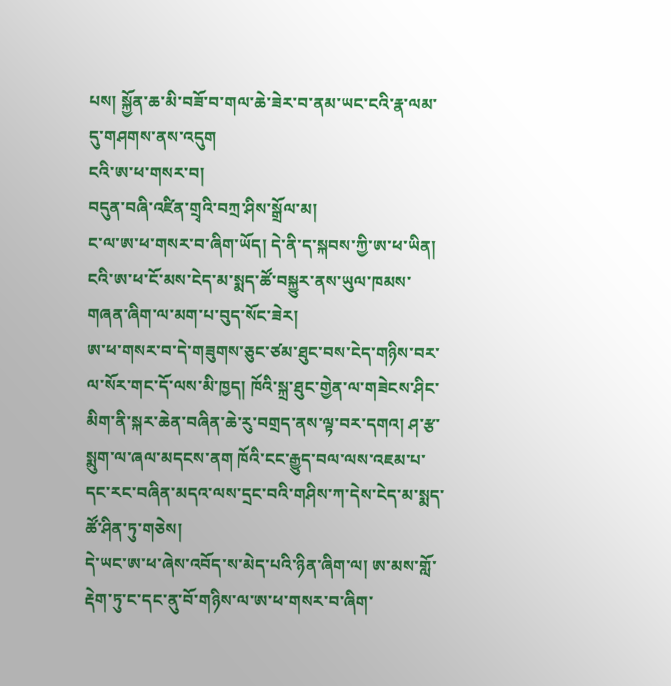པས། སྐྱོན་ཆ་མི་བཟོ་བ་གལ་ཆེ་ཟེར་བ་ནམ་ཡང་ངའི་རྣ་ལམ་དུ་གཤགས་ནས་འདུག
ངའི་ཨ་ཕ་གསར་བ།
བདུན་བཞི་འཛིན་གྲྭའི་བཀྲ་ཤིས་སྒྲོལ་མ།
ང་ལ་ཨ་ཕ་གསར་བ་ཞིག་ཡོད། དེ་ནི་ད་སྐབས་ཀྱི་ཨ་ཕ་ཡིན། ངའི་ཨ་ཕ་ངོ་མས་ངེད་མ་སྨད་ཚོ་བསྐྱུར་ནས་ཡུལ་ཁམས་གཞན་ཞིག་ལ་མག་པ་བུད་སོང་ཟེར།
ཨ་ཕ་གསར་བ་དེ་གཟུགས་ཅུང་ཙམ་ཐུང་བས་ངེད་གཉིས་བར་ལ་སོར་གང་དོ་ལས་མི་ཁྱད། ཁོའི་སྐྲ་ཐུང་གྱེན་ལ་གཟེངས་ཤིང་མིག་ནི་སྐར་ཆེན་བཞིན་ཆེ་རུ་བགྲད་ནས་ལྟ་བར་དགའ། ཤ་རྩ་སྨུག་ལ་ཞལ་མདངས་ནག ཁོའི་ངང་རྒྱུད་བལ་ལས་འཇམ་པ་དང་རང་བཞིན་མདའ་ལས་དྲང་བའི་གཤིས་ཀ་དེས་ངེད་མ་སྨད་ཚོ་ཤིན་ཏུ་གཅེས།
དེ་ཡང་ཨ་ཕ་ཞེས་འབོད་ས་མེད་པའི་ཉིན་ཞིག་ལ། ཨ་མས་གློ་རྡེག་ཏུ་ང་དང་ནུ་བོ་གཉིས་ལ་ཨ་ཕ་གསར་བ་ཞིག་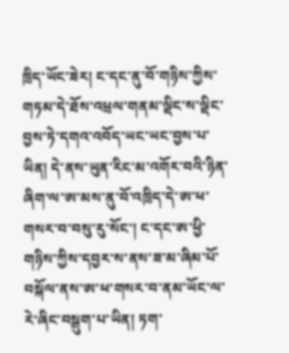ཁྲིད་ཡོང་ཟེར། ང་དང་ནུ་བོ་གཉིས་ཀྱིས་གཏམ་དེ་ཐོས་འཕྲལ་གནམ་ལྡིང་ས་ལྡིང་བྱས་ཏེ་དགའ་འབོད་ཡང་ཡང་བྱས་པ་ཡིན། དེ་ནས་ཡུན་རིང་མ་འགོར་བའི་ཉིན་ཞིག་ལ་ཨ་མས་ནུ་བོ་འཁྲིད་དེ་ཨ་ཕ་གསར་བ་བསུ་རུ་སོང་། ང་དང་ཨ་ཕྱི་གཉིས་ཀྱིས་དབྱར་ས་ནས་ཟ་མ་ཞིམ་པོ་བསྐོལ་ནས་ཨ་ཕ་གསར་བ་ནམ་ཡོང་ལ་རེ་ཞིང་བསྒུག་པ་ཡིན། ཏག་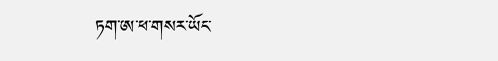ཏག་ཨ་ཕ་གསར་ཡོང་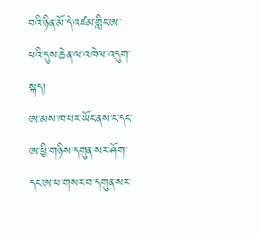བའི་ཉིན་མོ་དེ་འཛམ་གླིང་ཨ་ཕའི་དུས་ཆེན་ལ་འཁེལ་འདུག་སྐད།
ཨ་མས་ཁ་པར་ཡོང་ནས་ང་དང་ཨ་ཕྱི་གཉིས་དགུན་སར་ཤོག་དང་ཨ་ཕ་གསར་བ་དགུན་སར་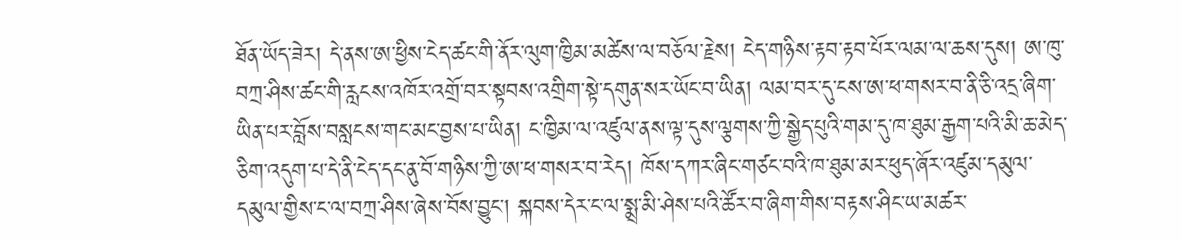ཐོན་ཡོད་ཟེར། དེ་ནས་ཨ་ཕྱིས་ངེད་ཚང་གི་ནོར་ལུག་ཁྱིམ་མཚེས་ལ་བཅོལ་རྗེས། ངེད་གཉིས་རྟབ་རྟབ་པོར་ལམ་ལ་ཆས་དུས། ཨ་ཁུ་བཀྲ་ཤིས་ཚང་གི་རླངས་འཁོར་འགྲོ་བར་སྟབས་འགྲིག་སྟེ་དགུན་སར་ཡོང་བ་ཡིན། ལམ་བར་དུ་ངས་ཨ་ཕ་གསར་བ་ནི་ཅི་འདྲ་ཞིག་ཡིན་པར་བློས་བསླངས་གང་མང་བྱས་པ་ཡིན། ང་ཁྱིམ་ལ་འཛུལ་ནས་ལྟ་དུས་ལྕགས་ཀྱི་སྒྱེད་པུའི་གམ་དུ་ཁ་ཐུམ་རྒྱག་པའི་མི་ཆ་མེད་ཅིག་འདུག་པ་དེ་ནི་ངེད་དང་ནུ་བོ་གཉིས་ཀྱི་ཨ་ཕ་གསར་བ་རེད། ཁོས་དཀར་ཞིང་གཙང་བའི་ཁ་ཐུམ་མར་ཕུད་ཞོར་འཛུམ་དམུལ་དམུལ་གྱིས་ང་ལ་བཀྲ་ཤིས་ཞེས་བོས་བྱུང་། སྐབས་དེར་ང་ལ་སྨྲ་མི་ཤེས་པའི་ཚོར་བ་ཞིག་གིས་བརྟས་ཤིང་ཡ་མཚར་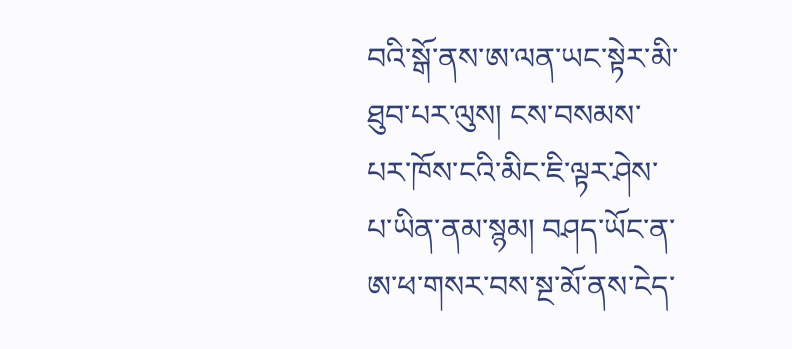བའི་སྒོ་ནས་ཨ་ལན་ཡང་སྟེར་མི་ཐུབ་པར་ལུས། ངས་བསམས་པར་ཁོས་ངའི་མིང་ཇི་ལྟར་ཤེས་པ་ཡིན་ནམ་སྙམ། བཤད་ཡོང་ན་ཨ་ཕ་གསར་བས་སྔ་མོ་ནས་ངེད་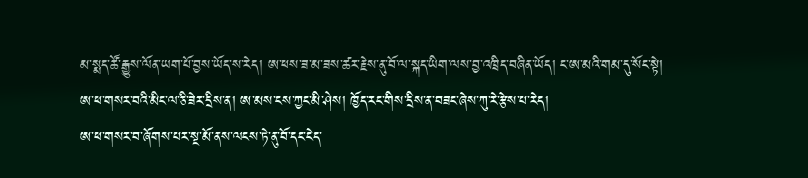མ་སྨད་ཚོ་རྒྱུས་ལོན་ཡག་པོ་བྱས་ཡོད་ས་རེད། ཨ་ཕས་ཟ་མ་ཟས་ཚར་རྗེས་ནུ་བོ་ལ་སྐད་ཡིག་ལས་བྱ་འཁྲིད་བཞིན་ཡོད། ང་ཨ་མའི་གམ་དུ་སོང་སྟེ། ཨ་ཕ་གསར་བའི་མིང་ལ་ཅི་ཟེར་དྲིས་ན། ཨ་མས་ངས་ཀྱང་མི་ཤེས། ཁྱོད་རང་གིས་དྲིས་ན་བཟང་ཞེས་ཀུ་རེ་རྩེས་པ་རེད།
ཨ་ཕ་གསར་བ་ཞོགས་པར་སྔ་མོ་ནས་ལངས་ཏེ་ནུ་བོ་དང་ངེད་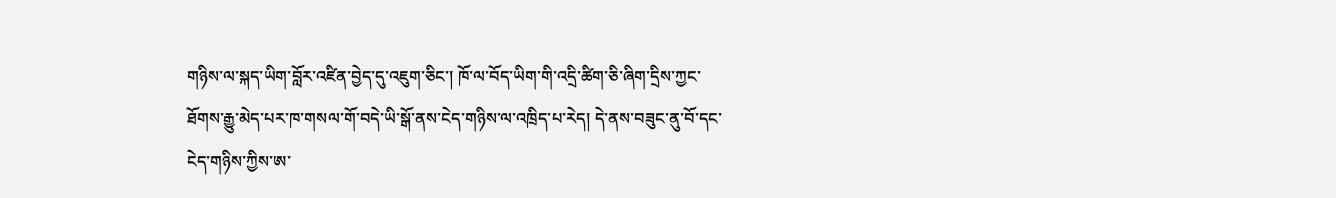གཉིས་ལ་སྐད་ཡིག་བློར་འཛིན་བྱེད་དུ་འཇུག་ཅིང་། ཁོ་ལ་བོད་ཡིག་གི་འདྲི་ཚིག་ཅི་ཞིག་དྲིས་ཀྱང་ཐོགས་རྒྱུ་མེད་པར་ཁ་གསལ་གོ་བདེ་ཡི་སྒོ་ནས་ངེད་གཉིས་ལ་འཁྲིད་པ་རེད། དེ་ནས་བཟུང་ནུ་བོ་དང་ངེད་གཉིས་ཀྱིས་ཨ་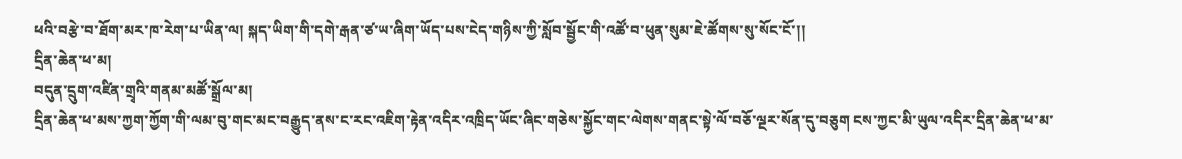ཕའི་བརྩེ་བ་ཐོག་མར་ཁ་རེག་པ་ཡིན་ལ། སྐད་ཡིག་གི་དགེ་རྒན་ཙ་ཡ་ཞིག་ཡོད་པས་ངེད་གཉིས་ཀྱི་སློབ་སྦྱོང་གི་འཚོ་བ་ཕུན་སུམ་ཇེ་ཚོགས་སུ་སོང་ངོ་།།
དྲིན་ཆེན་ཕ་མ།
བདུན་དྲུག་འཛིན་གྲྭའི་གནམ་མཚོ་སྒྲོལ་མ།
དྲིན་ཆེན་ཕ་མས་ཀྱག་ཀྱོག་གི་ལམ་བུ་གང་མང་བརྒྱུད་ནས་ང་རང་འཇིག་རྟེན་འདིར་འཁྲིད་ཡོང་ཞིང་གཅེས་སྐྱོང་གང་ལེགས་གནང་སྟེ་ལོ་བཅོ་ལྔར་སོན་དུ་བཅུག ངས་ཀྱང་མི་ཡུལ་འདིར་དྲིན་ཆེན་ཕ་མ་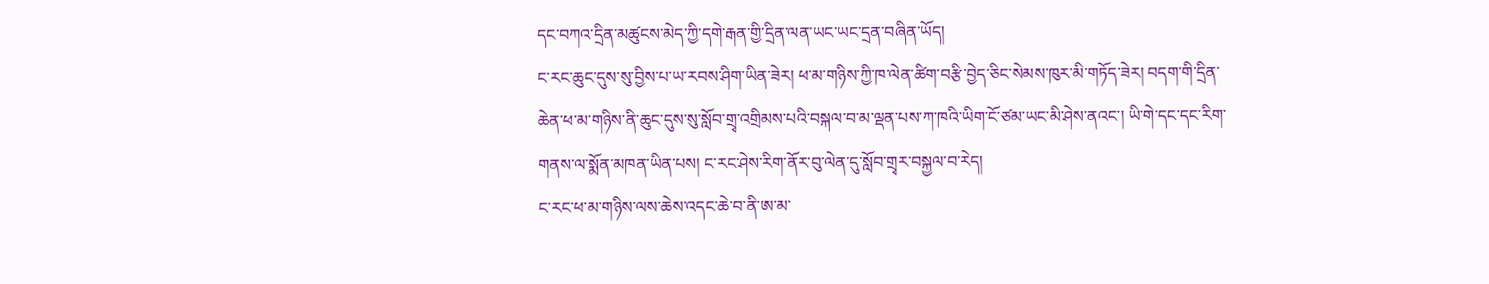དང་བཀའ་དྲིན་མཚུངས་མེད་ཀྱི་དགེ་རྒན་གྱི་དྲིན་ལན་ཡང་ཡང་དྲན་བཞིན་ཡོད།
ང་རང་ཆུང་དུས་སུ་བྱིས་པ་ཡ་རབས་ཤིག་ཡིན་ཟེར། ཕ་མ་གཉིས་ཀྱི་ཁ་ལེན་ཚིག་བརྩི་བྱེད་ཅིང་སེམས་ཁུར་མི་གཏོད་ཟེར། བདག་གི་དྲིན་ཆེན་ཕ་མ་གཉིས་ནི་ཆུང་དུས་སུ་སློབ་གྲྭ་འགྲིམས་པའི་བསྐལ་བ་མ་ལྡན་པས་ཀ་ཁའི་ཡིག་ངོ་ཙམ་ཡང་མི་ཤེས་ནའང་། ཡི་གེ་དང་དང་རིག་གནས་ལ་སྨོན་མཁན་ཡིན་པས། ང་རང་ཤེས་རིག་ནོར་བུ་ལེན་དུ་སློབ་གྲྭར་བསྐྱལ་བ་རེད།
ང་རང་ཕ་མ་གཉིས་ལས་ཆེས་འདང་ཆེ་བ་ནི་ཨ་མ་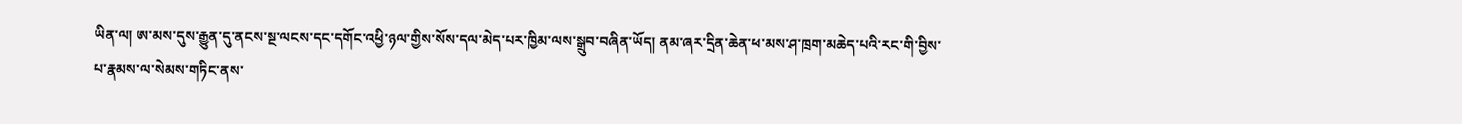ཡིན་ལ། ཨ་མས་དུས་རྒྱུན་དུ་ནངས་སྔ་ལངས་དང་དགོང་འཕྱི་ཉལ་གྱིས་སོས་དལ་མེད་པར་ཁྱིམ་ལས་སྒྲུབ་བཞིན་ཡོད། ནམ་ཞར་དྲིན་ཆེན་ཕ་མས་ཤ་ཁྲག་མཆེད་པའི་རང་གི་བྱིས་པ་རྣམས་ལ་སེམས་གཏིང་ནས་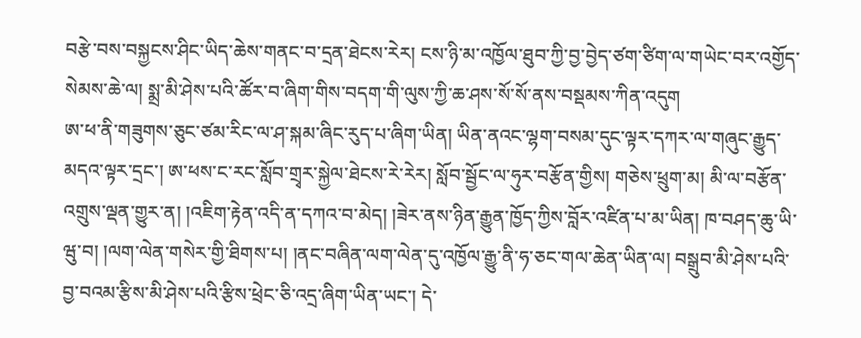བརྩེ་བས་བསྐྱངས་ཤིང་ཡིད་ཆེས་གནང་བ་དྲན་ཐེངས་རེར། ངས་ཉི་མ་འཁྱོལ་ཐུབ་ཀྱི་བྱ་བྱེད་ཙག་ཙིག་ལ་གཡེང་བར་འགྱོད་སེམས་ཆེ་ལ། སྨྲ་མི་ཤེས་པའི་ཚོར་བ་ཞིག་གིས་བདག་གི་ལུས་ཀྱི་ཆ་ཤས་སོ་སོ་ནས་བསྡམས་ཀིན་འདུག
ཨ་ཕ་ནི་གཟུགས་ཅུང་ཙམ་རིང་ལ་ཤ་སྐམ་ཞིང་རུད་པ་ཞིག་ཡིན། ཡིན་ནའང་ལྷག་བསམ་དུང་ལྟར་དཀར་ལ་གཞུང་རྒྱུད་མདའ་ལྟར་དྲང་། ཨ་ཕས་ང་རང་སློབ་གྲྭར་སྐྱེལ་ཐེངས་རེ་རེར། སློབ་སྦྱོང་ལ་ཧུར་བརྩོན་གྱིས། གཅེས་ཕྲུག་མ། མི་ལ་བརྩོན་འགྲུས་ལྡན་གྱུར་ན། །འཇིག་རྟེན་འདི་ན་དཀའ་བ་མེད། །ཟེར་ནས་ཉིན་རྒྱུན་ཁྱོད་ཀྱིས་བློར་འཛིན་པ་མ་ཡིན། ཁ་བཤད་ཆུ་ཡི་ཝུ་བ། །ལག་ལེན་གསེར་གྱི་ཐིགས་པ། །ནང་བཞིན་ལག་ལེན་དུ་འཁྱོལ་རྒྱུ་ནི་ཧ་ཅང་གལ་ཆེན་ཡིན་ལ། བསྒྲུབ་མི་ཤེས་པའི་བྱ་བའམ་རྩིས་མི་ཤེས་པའི་རྩིས་ཕྲེང་ཅི་འདྲ་ཞིག་ཡིན་ཡང་། དེ་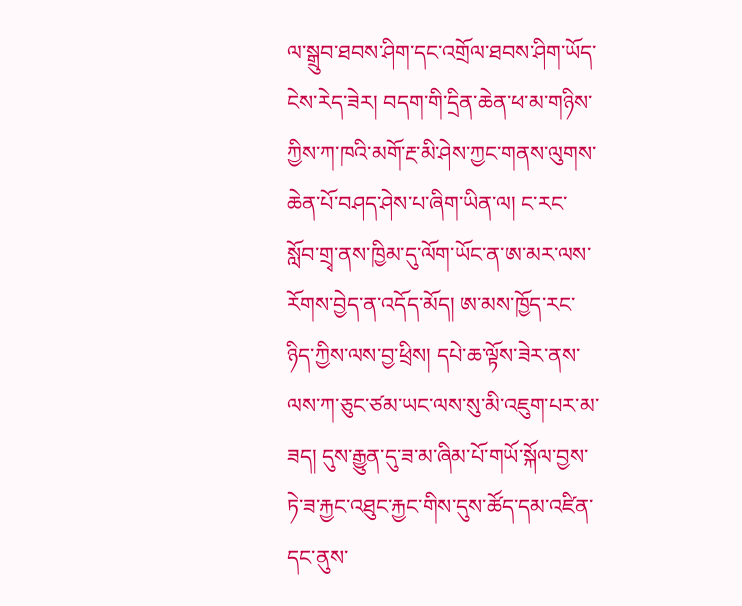ལ་སྒྲུབ་ཐབས་ཤིག་དང་འགྲོལ་ཐབས་ཤིག་ཡོད་ངེས་རེད་ཟེར། བདག་གི་དྲིན་ཆེན་ཕ་མ་གཉིས་ཀྱིས་ཀ་ཁའི་མགོ་རྔ་མི་ཤེས་ཀྱང་གནས་ལུགས་ཆེན་པོ་བཤད་ཤེས་པ་ཞིག་ཡིན་ལ། ང་རང་སློབ་གྲྭ་ནས་ཁྱིམ་དུ་ལོག་ཡོང་ན་ཨ་མར་ལས་རོགས་བྱེད་ན་འདོད་མོད། ཨ་མས་ཁྱོད་རང་ཉིད་ཀྱིས་ལས་བྱ་ཕྲིས། དཔེ་ཆ་ལྟོས་ཟེར་ནས་ལས་ཀ་ཅུང་ཙམ་ཡང་ལས་སུ་མི་འཇུག་པར་མ་ཟད། དུས་རྒྱུན་དུ་ཟ་མ་ཞིམ་པོ་གཡོ་སྐོལ་བྱས་ཏེ་ཟ་རྐྱང་འཐུང་རྐྱང་གིས་དུས་ཚོད་དམ་འཛིན་དང་ནུས་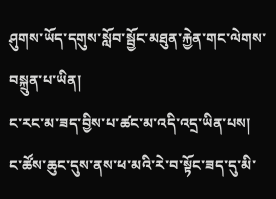ཤུགས་ཡོད་དགུས་སློབ་སྦྱོང་མཐུན་རྐྱེན་གང་ལེགས་བསྐྲུན་པ་ཡིན།
ང་རང་མ་ཟད་བྱིས་པ་ཚང་མ་འདི་འདྲ་ཡིན་པས། ང་ཚོས་ཆུང་དུས་ནས་ཕ་མའི་རེ་བ་སྟོང་ཟད་དུ་མི་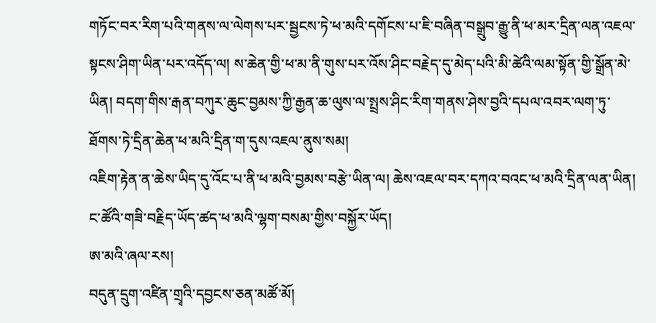གཏོང་བར་རིག་པའི་གནས་ལ་ལེགས་པར་སྦྱངས་ཏེ་ཕ་མའི་དགོངས་པ་ཇི་བཞིན་བསྒྲུབ་རྒྱུ་ནི་ཕ་མར་དྲིན་ལན་འཇལ་སྟངས་ཤིག་ཡིན་པར་འདོད་ལ། ས་ཆེན་གྱི་ཕ་མ་ནི་གུས་པར་འོས་ཤིང་བརྗེད་དུ་མེད་པའི་མི་ཚེའི་ལམ་སྟོན་གྱི་སྒྲོན་མེ་ཡིན། བདག་གིས་རྒན་བཀུར་ཆུང་བྱམས་ཀྱི་རྒྱན་ཆ་ལུས་ལ་སྤྲས་ཤིང་རིག་གནས་ཤེས་བྱའི་དཔལ་འབར་ལག་ཏུ་ཐོགས་ཏེ་དྲིན་ཆེན་ཕ་མའི་དྲིན་ག་དུས་འཇལ་ནུས་སམ།
འཇིག་རྟེན་ན་ཆེས་ཡིད་དུ་འོང་པ་ནི་ཕ་མའི་བྱམས་བརྩེ་ཡིན་ལ། ཆེས་འཇལ་བར་དཀའ་བའང་ཕ་མའི་དྲིན་ལན་ཡིན། ང་ཚོའི་གཟི་བརྗིད་ཡོད་ཚད་ཕ་མའི་ལྷག་བསམ་གྱིས་བསྐྱོར་ཡོད།
ཨ་མའི་ཞལ་རས།
བདུན་དྲུག་འཛིན་གྲྭའི་དབྱངས་ཅན་མཚོ་མོ།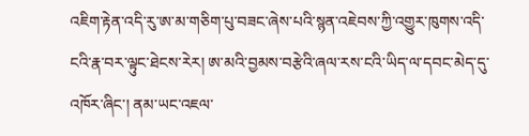འཇིག་རྟེན་འདི་རུ་ཨ་མ་གཅིག་པུ་བཟང་ཞེས་པའི་སྙན་འཇེབས་ཀྱི་འགྱུར་ཁུགས་འདི་ངའི་རྣ་བར་ལྟུང་ཐེངས་རེར། ཨ་མའི་བྱམས་བརྩེའི་ཞལ་རས་ངའི་ཡིད་ལ་དབང་མེད་དུ་འཁོར་ཞིང་། ནམ་ཡང་འཇལ་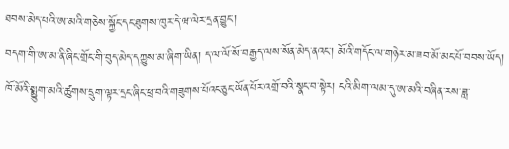ཐབས་མེད་པའི་ཨ་མའི་གཅེས་སྐྱོང་དང་ཐུགས་ཁུར་དེ་ཝ་ལེར་དྲན་བྱུང་།
བདག་གི་ཨ་མ་ནི་ཞིང་གྲོང་གི་བུད་མེད་དཀྱུས་མ་ཞིག་ཡིན། ད་ལ་ལོ་སོ་བརྒྱད་ལས་སོན་མེད་ནའང་། མོའི་གདོང་ལ་གཉེར་མ་ཟབ་མོ་མང་པོ་བབས་ཡོད། ཁོ་མོའི་སྨྱུག་མའི་ཚུགས་དྲུག་ལྟར་དྲང་ཞིང་ཕྲ་བའི་གཟུགས་པོའང་ཅུང་ཡོན་པོར་འགྲོ་བའི་སྣང་བ་སྟེར། ངའི་མིག་ལམ་དུ་ཨ་མའི་བཞིན་རས་ཟླ་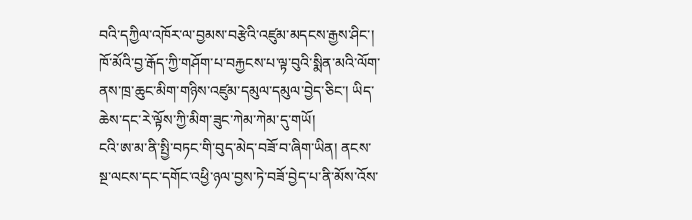བའི་དཀྱིལ་འཁོར་ལ་བྱམས་བརྩེའི་འཛུམ་མདངས་རྒྱས་ཤིང་། ཁོ་མོའི་བྱ་རྒོད་ཀྱི་གཤོག་པ་བརྐྱངས་པ་ལྟ་བུའི་སྨིན་མའི་ལོག་ནས་ཁྲ་ཆུང་མིག་གཉིས་འཛུམ་དམུལ་དམུལ་བྱེད་ཅིང་། ཡིད་ཆེས་དང་རེ་ལྟོས་ཀྱི་མིག་ཟུང་ཀེམ་ཀེམ་དུ་གཡོ།
ངའི་ཨ་མ་ནི་སྤྱི་བཏང་གི་བུད་མེད་བཟོ་བ་ཞིག་ཡིན། ནངས་སྔ་ལངས་དང་དགོང་འཕྱི་ཉལ་བྱས་ཏེ་བཟོ་བྱེད་པ་ནི་མོས་འོས་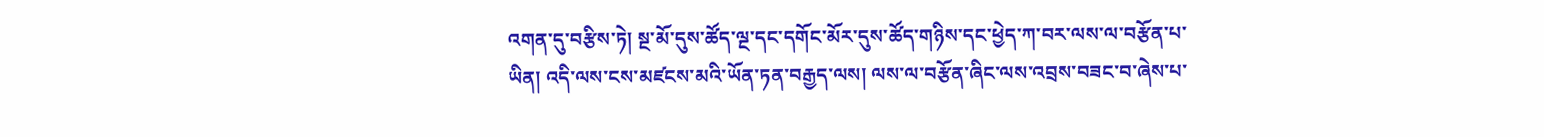འགན་དུ་བརྩིས་ཏེ། སྔ་མོ་དུས་ཚོད་ལྔ་དང་དགོང་མོར་དུས་ཚོད་གཉིས་དང་ཕྱེད་ཀ་བར་ལས་ལ་བརྩོན་པ་ཡིན། འདི་ལས་ངས་མཛངས་མའི་ཡོན་ཏན་བརྒྱད་ལས། ལས་ལ་བརྩོན་ཞིང་ལས་འབྲས་བཟང་བ་ཞེས་པ་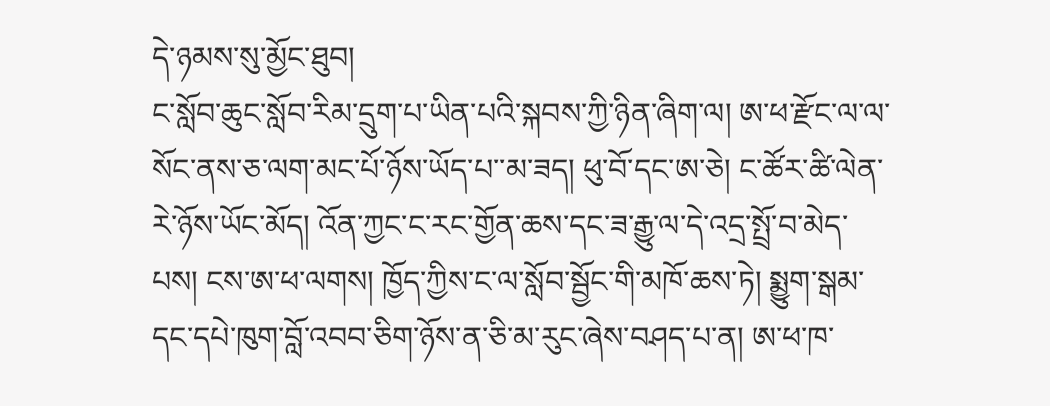དེ་ཉམས་སུ་མྱོང་ཐུབ།
ང་སློབ་ཆུང་སློབ་རིམ་དྲུག་པ་ཡིན་པའི་སྐབས་ཀྱི་ཉིན་ཞིག་ལ། ཨ་ཕ་རྫོང་ལ་ལ་སོང་ནས་ཅ་ལག་མང་པོ་ཉོས་ཡོད་པ་་མ་ཟད། ཕུ་བོ་དང་ཨ་ཅེ། ང་ཚོར་ཚི་ལེན་རེ་ཉོས་ཡོང་མོད། འོན་ཀྱང་ང་རང་གྱོན་ཆས་དང་ཟ་རྒྱུ་ལ་དེ་འདྲ་སྤྲོ་བ་མེད་པས། ངས་ཨ་ཕ་ལགས། ཁྱོད་ཀྱིས་ང་ལ་སློབ་སྦྱོང་གི་མཁོ་ཆས་ཏེ། སྨྱུག་སྒམ་དང་དཔེ་ཁུག་བློ་འབབ་ཅིག་ཉོས་ན་ཅི་མ་རུང་ཞེས་བཤད་པ་ན། ཨ་ཕ་ཁ་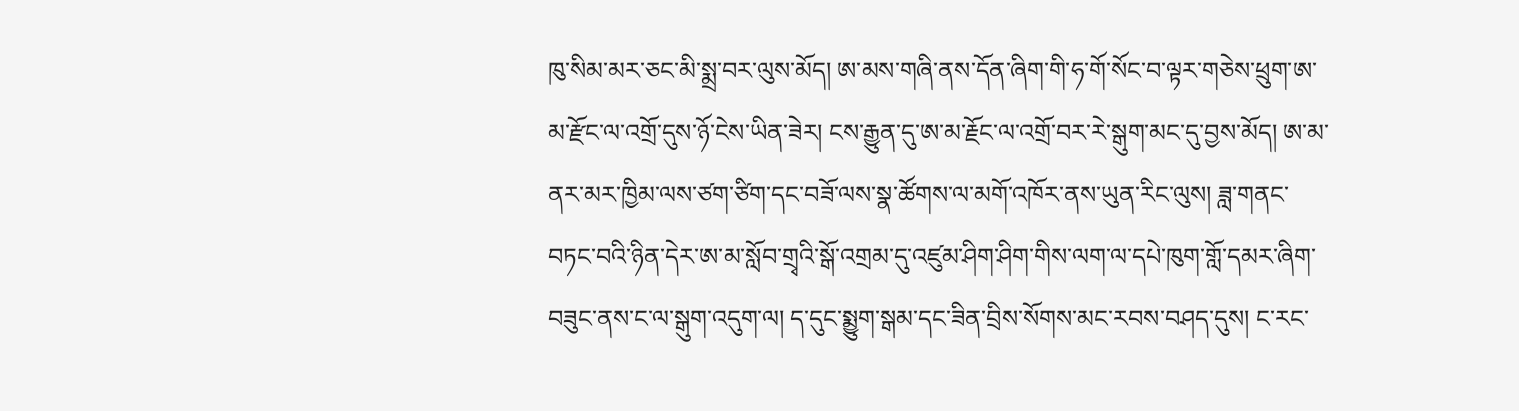ཁུ་སིམ་མར་ཅང་མི་སྨྲ་བར་ལུས་མོད། ཨ་མས་གཞི་ནས་དོན་ཞིག་གི་ཧ་གོ་སོང་བ་ལྟར་གཅེས་ཕྲུག་ཨ་མ་རྫོང་ལ་འགྲོ་དུས་ཉོ་ངེས་ཡིན་ཟེར། ངས་རྒྱུན་དུ་ཨ་མ་རྗོང་ལ་འགྲོ་བར་རེ་སྒུག་མང་དུ་བྱས་མོད། ཨ་མ་ནར་མར་ཁྱིམ་ལས་ཙག་ཙིག་དང་བཟོ་ལས་སྣ་ཚོགས་ལ་མགོ་འཁོར་ནས་ཡུན་རིང་ལུས། ཟླ་གནང་བཏང་བའི་ཉིན་དེར་ཨ་མ་སློབ་གྲྭའི་སྒོ་འགྲམ་དུ་འཛུམ་ཤིག་ཤིག་གིས་ལག་ལ་དཔེ་ཁུག་གློ་དམར་ཞིག་བཟུང་ནས་ང་ལ་སྒུག་འདུག་ལ། ད་དུང་སྨྱུག་སྒམ་དང་ཟིན་བྲིས་སོགས་མང་རབས་བཤད་དུས། ང་རང་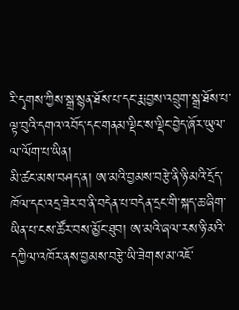རི་དྭགས་ཀྱིས་སྒྲ་སྙན་ཐོས་པ་དང་རྨ་བྱས་འབྲུག་སྒྲ་ཐོས་པ་ལྟ་བུའི་དགའ་འབོད་དང་གནམ་ལྡིང་ས་ལྡིང་བྱེད་ཞོར་ཡུལ་ལ་ལོག་པ་ཡིན།
མི་ཚང་མས་བཤད་ན། ཨ་མའི་བྱམས་བརྩེ་ནི་ཉི་མའི་དྲོད་ཁོལ་དང་འདྲ་ཟེར་བ་ནི་བདེན་པ་བདེན་དྲང་གི་སྐད་ཆ་ཞིག་ཡིན་པ་ངས་ཚོར་བས་མྱོང་ཐུབ། ཨ་མའི་ཞལ་རས་ཉི་མའི་དཀྱིལ་འཁོར་ནས་བྱམས་བརྩེ་ཡི་ཟེགས་མ་འཇོ་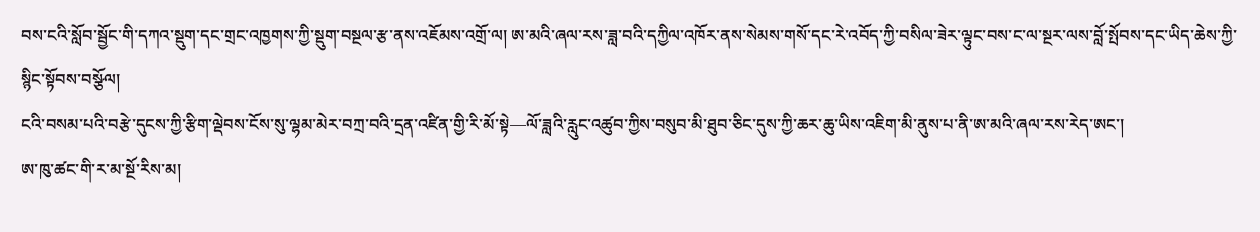བས་ངའི་སློབ་སྦྱོང་གི་དཀའ་སྡུག་དང་གྲང་འཁྱགས་ཀྱི་སྡུག་བསྔལ་རྩ་ནས་འཇོམས་འགྲོ་ལ། ཨ་མའི་ཞལ་རས་ཟླ་བའི་དཀྱིལ་འཁོར་ནས་སེམས་གསོ་དང་རེ་འབོད་ཀྱི་བསིལ་ཟེར་ལྟུང་བས་ང་ལ་སྔར་ལས་བློ་སྤོབས་དང་ཡིད་ཆེས་ཀྱི་སྙིང་སྟོབས་བསྩོལ།
ངའི་བསམ་པའི་བརྩེ་དུངས་ཀྱི་རྩིག་ལྡེབས་ངོས་སུ་ལྷམ་མེར་བཀྲ་བའི་དྲན་འཛིན་གྱི་རི་མོ་སྟེ—ལོ་ཟླའི་རླུང་འཚུབ་ཀྱིས་བསུབ་མི་ཐུབ་ཅིང་དུས་ཀྱི་ཆར་ཆུ་ཡིས་འཇིག་མི་ནུས་པ་ནི་ཨ་མའི་ཞལ་རས་རེད་ཨང་།
ཨ་ཁུ་ཚང་གི་ར་མ་སྔོ་རིས་མ།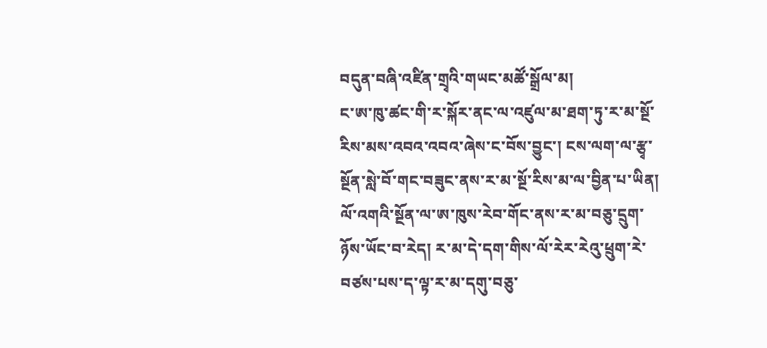བདུན་བཞི་འཛིན་གྲྭའི་གཡང་མཚོ་སྒྲོལ་མ།
ང་ཨ་ཁུ་ཚང་གི་ར་སྐོར་ནང་ལ་འཛུལ་མ་ཐག་ཏུ་ར་མ་སྔོ་རིས་མས་འབའ་འབའ་ཞེས་ང་བོས་བྱུང་། ངས་ལག་ལ་རྩྭ་སྔོན་སླེ་བོ་གང་བཟུང་ནས་ར་མ་སྔོ་རིས་མ་ལ་བྱིན་པ་ཡིན།
ལོ་འགའི་སྔོན་ལ་ཨ་ཁུས་རེབ་གོང་ནས་ར་མ་བཅུ་དྲུག་ཉོས་ཡོང་བ་རེད། ར་མ་དེ་དག་གིས་ལོ་རེར་རེའུ་ཕྲུག་རེ་བཙས་པས་ད་ལྟ་ར་མ་དགུ་བཅུ་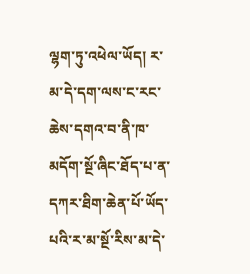ལྷག་ཏུ་འཕེལ་ཡོད། ར་མ་དེ་དག་ལས་ང་རང་ཆེས་དགའ་བ་ནི་ཁ་མདོག་སྔོ་ཞིང་ཐོད་པ་ན་དཀར་ཐིག་ཆེན་པོ་ཡོད་པའི་ར་མ་སྔོ་རིས་མ་དེ་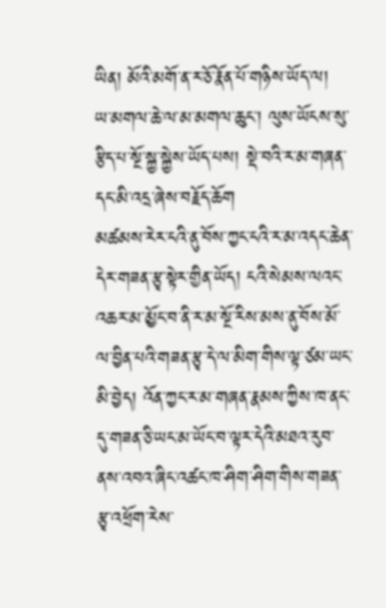ཡིན། མོའི་མགོ་ན་ར་ཅོ་རྣོན་པོ་གཉིས་ཡོད་ལ། ཡ་མགལ་ཆེ་ལ་མ་མགལ་ཆུང་། ལུས་ཡོངས་སུ་རྩིད་པ་སྔོ་སྐྱ་སྐྱེས་ཡོད་པས། སྡེ་བའི་ར་མ་གཞན་དང་མི་འདྲ་ཞེས་བརྗོད་ཆོག
མཚམས་རེར་ངའི་ནུ་བོས་ཀྱང་ངའི་ར་མ་འདང་ཆེན་དེར་གཟན་རྩྭ་སྟེར་གྱིན་ཡོད། ངའི་སེམས་ལའང་འཆར་མ་མྱོང་བ་ནི་ར་མ་སྔོ་རིས་མས་ནུ་བོས་མོ་ལ་བྱིན་པའི་གཟན་རྩྭ་དེ་ལ་མིག་གིས་ལྟ་ཙམ་ཡང་མི་བྱེད། འོན་ཀྱང་ར་མ་གཞན་རྣམས་ཀྱིས་ཁ་ནང་དུ་གཟན་ཅི་ཡང་མ་ཡོང་བ་ལྟར་དེའི་མཐའ་རུབ་ནས་འབའ་ཞིང་འཚང་ཁ་ཤིག་ཤིག་གིས་གཟན་རྩྭ་འཕྲོག་རེས་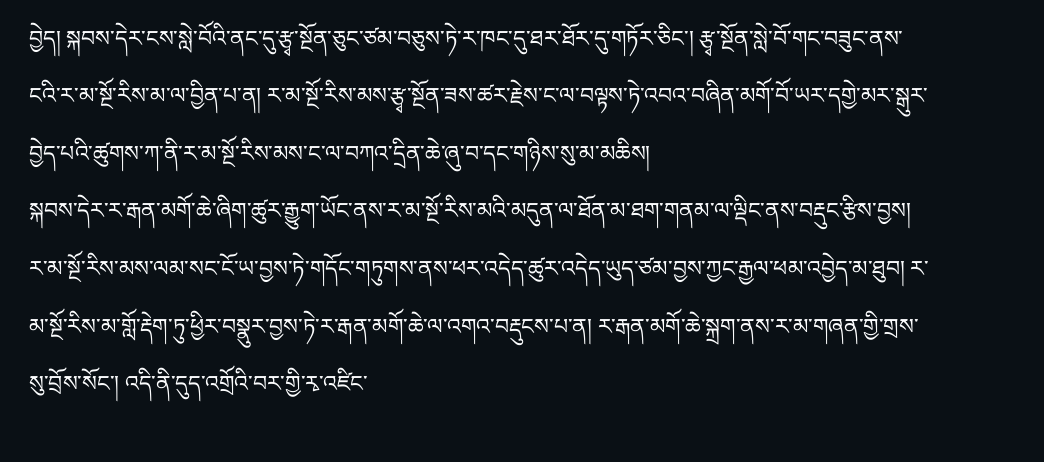བྱེད། སྐབས་དེར་ངས་སླེ་བོའི་ནང་དུ་རྩྭ་སྔོན་ཅུང་ཙམ་བཅུས་ཏེ་ར་ཁང་དུ་ཐར་ཐོར་དུ་གཏོར་ཅིང་། རྩྭ་སྔོན་སླེ་བོ་གང་བཟུང་ནས་ངའི་ར་མ་སྔོ་རིས་མ་ལ་བྱིན་པ་ན། ར་མ་སྔོ་རིས་མས་རྩྭ་སྔོན་ཟས་ཚར་རྗེས་ང་ལ་བལྟས་ཏེ་འབའ་བཞིན་མགོ་བོ་ཡར་དགྱེ་མར་སྒུར་བྱེད་པའི་ཚུགས་ཀ་ནི་ར་མ་སྔོ་རིས་མས་ང་ལ་བཀའ་དྲིན་ཆེ་ཞུ་བ་དང་གཉིས་སུ་མ་མཆིས།
སྐབས་དེར་ར་རྒན་མགོ་ཆེ་ཞིག་ཚུར་རྒྱུག་ཡོང་ནས་ར་མ་སྔོ་རིས་མའི་མདུན་ལ་ཐོན་མ་ཐག་གནམ་ལ་ལྡིང་ནས་བརྡུང་རྩིས་བྱས། ར་མ་སྔོ་རིས་མས་ལམ་སང་ངོ་ཡ་བྱས་ཏེ་གདོང་གཏུགས་ནས་ཕར་འདེད་ཚུར་འདེད་ཡུད་ཙམ་བྱས་ཀྱང་རྒྱལ་ཕམ་འབྱེད་མ་ཐུབ། ར་མ་སྔོ་རིས་མ་གློ་རྡེག་ཏུ་ཕྱིར་བསྣུར་བྱས་ཏེ་ར་རྒན་མགོ་ཆེ་ལ་འགའ་བརྡུངས་པ་ན། ར་རྒན་མགོ་ཆེ་སྐྲག་ནས་ར་མ་གཞན་གྱི་གྲས་སུ་བྲོས་སོང་། འདི་ནི་དུད་འགྲོའི་བར་གྱི་རྭ་འཛིང་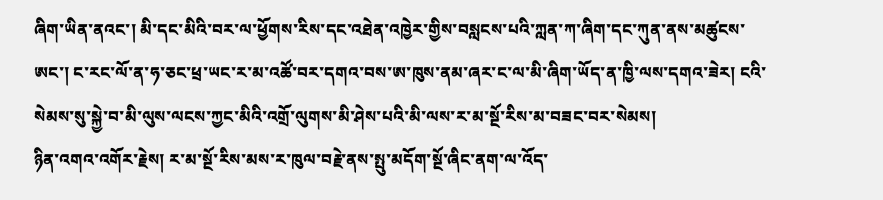ཞིག་ཡིན་ནའང་། མི་དང་མིའི་བར་ལ་ཕྱོགས་རིས་དང་འཐེན་འཁྱེར་གྱིས་བསླངས་པའི་ཀླན་ཀ་ཞིག་དང་ཀུན་ནས་མཚུངས་ཨང་། ང་རང་ལོ་ན་ཧ་ཅང་ཕྲ་ཡང་ར་མ་འཚོ་བར་དགའ་བས་ཨ་ཁུས་ནམ་ཞར་ང་ལ་མི་ཞིག་ཡོད་ན་ཁྱི་ལས་དགའ་ཟེར། ངའི་སེམས་སུ་སྐྱེ་བ་མི་ལུས་ལངས་ཀྱང་མིའི་འགྲོ་ལུགས་མི་ཤེས་པའི་མི་ལས་ར་མ་སྔོ་རིས་མ་བཟང་བར་སེམས།
ཉིན་འགའ་འགོར་རྗེས། ར་མ་སྔོ་རིས་མས་ར་ཁུལ་བརྗེ་ནས་སྤུ་མདོག་སྔོ་ཞིང་ནག་ལ་འོད་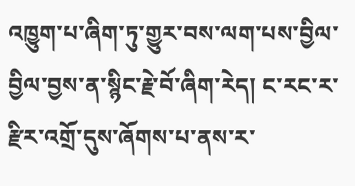འཁྱུག་པ་ཞིག་ཏུ་གྱུར་བས་ལག་པས་བྱིལ་བྱིལ་བྱས་ན་སྙིང་རྗེ་བོ་ཞིག་རེད། ང་རང་ར་རྫིར་འགྲོ་དུས་ཞོགས་པ་ནས་ར་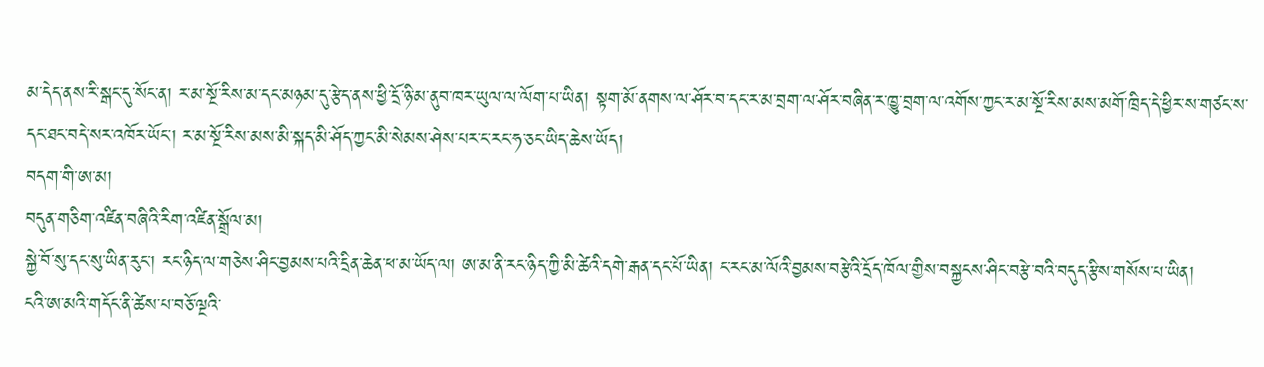མ་དེད་ནས་རི་སྒང་དུ་སོང་ན། ར་མ་སྔོ་རིས་མ་དང་མཉམ་དུ་རྩེད་ནས་ཕྱི་དྲོ་ཉི་མ་ནུབ་ཁར་ཡུལ་ལ་ལོག་པ་ཡིན། སྟག་མོ་ནགས་ལ་ཤོར་བ་དང་ར་མ་བྲག་ལ་ཤོར་བཞིན་ར་ཁྱུ་བྲག་ལ་འགོས་ཀྱང་ར་མ་སྔོ་རིས་མས་མགོ་ཁྲིད་དེ་ཕྱིར་ས་གཙང་ས་དང་ཐང་བདེ་སར་འཁོར་ཡོང་། ར་མ་སྔོ་རིས་མས་མི་སྐད་མི་ཤོད་ཀྱང་མི་སེམས་ཤེས་པར་ང་རང་ཧ་ཅང་ཡིད་ཆེས་ཡོད།
བདག་གི་ཨ་མ།
བདུན་གཅིག་འཛིན་བཞིའི་རིག་འཛིན་སྒྲོལ་མ།
སྐྱེ་བོ་སུ་དང་སུ་ཡིན་རུང་། རང་ཉིད་ལ་གཅེས་ཤིང་བྱམས་པའི་དྲིན་ཆེན་ཕ་མ་ཡོད་ལ། ཨ་མ་ནི་རང་ཉིད་ཀྱི་མི་ཚེའི་དགེ་རྒན་དང་པོ་ཡིན། ང་རང་མ་ལོའི་བྱམས་བརྩེའི་དྲོད་ཁོལ་གྱིས་བསྐྱངས་ཤིང་བརྩེ་བའི་བདུད་རྩིས་གསོས་པ་ཡིན།
ངའི་ཨ་མའི་གདོང་ནི་ཚེས་པ་བཅོ་ལྔའི་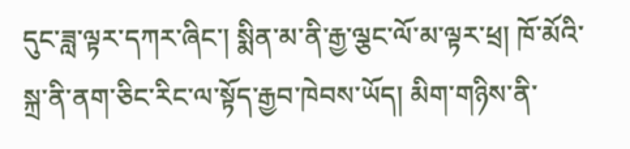དུང་ཟླ་ལྟར་དཀར་ཞིང་། སྨིན་མ་ནི་རྒྱ་ལྕང་ལོ་མ་ལྟར་ཕྲ། ཁོ་མོའི་སྐྲ་ནི་ནག་ཅིང་རིང་ལ་སྟོད་རྒྱབ་ཁེབས་ཡོད། མིག་གཉིས་ནི་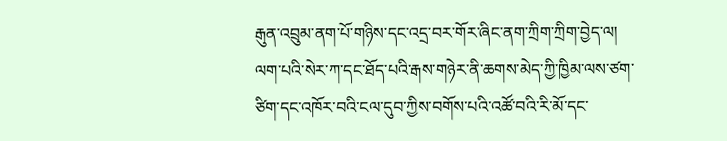རྒུན་འབྲུམ་ནག་པོ་གཉིས་དང་འདྲ་བར་གོར་ཞིང་ནག་ཀྲིག་ཀྲིག་བྱེད་ལ། ལག་པའི་སེར་ཀ་དང་ཐོད་པའི་རྒས་གཉེར་ནི་ཆགས་མེད་ཀྱི་ཁྱིམ་ལས་ཙག་ཙིག་དང་འཁོར་བའི་ངལ་དུབ་ཀྱིས་བགོས་པའི་འཚོ་བའི་རི་མོ་དང་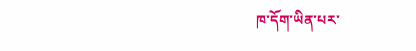ཁ་དོག་ཡིན་པར་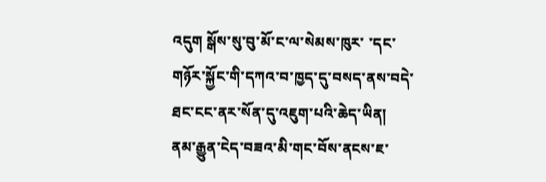འདུག སྒོས་སུ་བུ་མོ་ང་ལ་སེམས་ཁུར་ ་དང་གཉོར་སྐྱོང་གི་དཀའ་བ་ཁྱད་དུ་བསད་ནས་བདེ་ཐང་ངང་ནར་སོན་དུ་འཇུག་པའི་ཆེད་ཡིན།
ནམ་རྒྱུན་ངེད་བཟའ་མི་གང་བོས་ནངས་ཇ་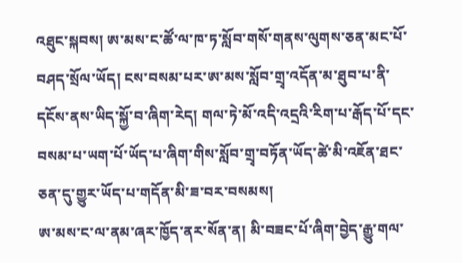འཐུང་སྐབས། ཨ་མས་ང་ཚོ་ལ་ཁ་ཏ་སློབ་གསོ་གནས་ལུགས་ཅན་མང་པོ་བཤད་སྲོལ་ཡོད། ངས་བསམ་པར་ཨ་མས་སློབ་གྲྭ་འདོན་མ་ཐུབ་པ་ནི་དངོས་ནས་ཡིད་སྐྱོ་བ་ཞིག་རེད། གལ་ཏེ་མོ་འདི་འདྲའི་རིག་པ་རྒོད་པོ་དང་བསམ་པ་ཡག་པོ་ཡོད་པ་ཞིག་གིས་སློབ་གྲྭ་བཏོན་ཡོད་ཚེ་མི་འཇོན་ཐང་ཅན་དུ་གྱུར་ཡོད་པ་གདོན་མི་ཟ་བར་བསམས།
ཨ་མས་ང་ལ་ནམ་ཞར་ཁྱོད་ནར་སོན་ན། མི་བཟང་པོ་ཞིག་བྱེད་རྒྱུ་གལ་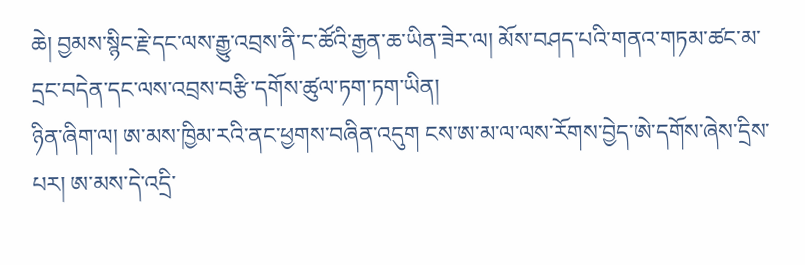ཆེ། བྱམས་སྙིང་རྗེ་དང་ལས་རྒྱུ་འབྲས་ནི་ང་ཚོའི་རྒྱན་ཆ་ཡིན་ཟེར་ལ། མོས་བཤད་པའི་གནའ་གཏམ་ཚང་མ་དྲང་བདེན་དང་ལས་འབྲས་བརྩི་དགོས་ཚུལ་ཏག་ཏག་ཡིན།
ཉིན་ཞིག་ལ། ཨ་མས་ཁྱིམ་རའི་ནང་ཕྱགས་བཞིན་འདུག ངས་ཨ་མ་ལ་ལས་རོགས་བྱེད་ཨེ་དགོས་ཞེས་དྲིས་པར། ཨ་མས་དེ་འདྲི་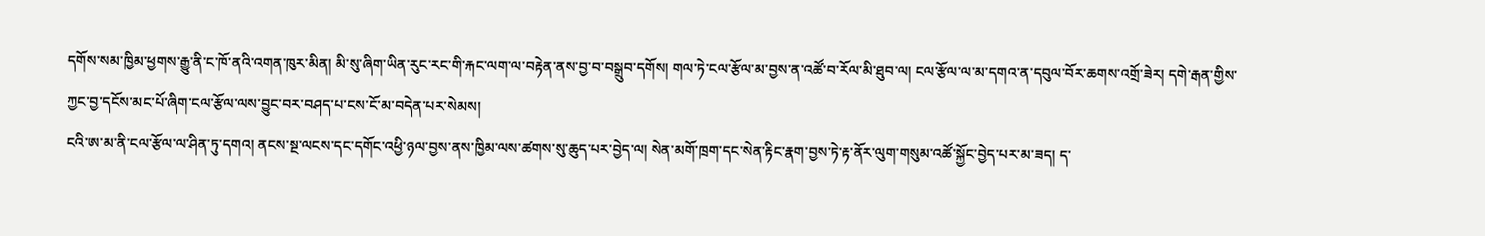དགོས་སམ་ཁྱིམ་ཕྱགས་རྒྱུ་ནི་ང་ཁོ་ནའི་འགན་ཁུར་མིན། མི་སུ་ཞིག་ཡིན་རུང་རང་གི་རྐང་ལག་ལ་བརྟེན་ནས་བྱ་བ་བསྒྲུབ་དགོས། གལ་ཏེ་ངལ་རྩོལ་མ་བྱས་ན་འཚོ་བ་རོལ་མི་ཐུབ་ལ། ངལ་རྩོལ་ལ་མ་དགའ་ན་དབུལ་བོར་ཆགས་འགྲོ་ཟེར། དགེ་རྒན་གྱིས་ཀྱང་བྱ་དངོས་མང་པོ་ཞིག་ངལ་རྩོལ་ལས་བྱུང་བར་བཤད་པ་ངས་ངོ་མ་བདེན་པར་སེམས།
ངའི་ཨ་མ་ནི་ངལ་རྩོལ་ལ་ཤིན་ཏུ་དགའ། ནངས་སྔ་ལངས་དང་དགོང་འཕྱི་ཉལ་བྱས་ནས་ཁྱིམ་ལས་ཚགས་སུ་ཆུད་པར་བྱེད་ལ། སེན་མགོ་ཁྲག་དང་སེན་རྟིང་རྣག་བྱས་ཏེ་རྟ་ནོར་ལུག་གསུམ་འཚོ་སྐྱོང་བྱེད་པར་མ་ཟད། ད་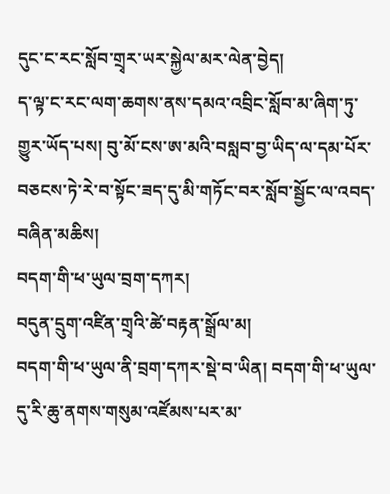དུང་ང་རང་སློབ་གྲྭར་ཡར་སྐྱེལ་མར་ལེན་བྱེད།
ད་ལྟ་ང་རང་ལག་ཆགས་ནས་དམའ་འབྲིང་སློབ་མ་ཞིག་ཏུ་གྱུར་ཡོད་པས། བུ་མོ་ངས་ཨ་མའི་བསླབ་བྱ་ཡིད་ལ་དམ་པོར་བཅངས་ཏེ་རེ་བ་སྟོང་ཟད་དུ་མི་གཏོང་བར་སློབ་སྦྱོང་ལ་འབད་བཞིན་མཆིས།
བདག་གི་ཕ་ཡུལ་བྲག་དཀར།
བདུན་དྲུག་འཛིན་གྲྭའི་ཚེ་བརྟན་སྒྲོལ་མ།
བདག་གི་ཕ་ཡུལ་ནི་བྲག་དཀར་སྡེ་བ་ཡིན། བདག་གི་ཕ་ཡུལ་དུ་རི་ཆུ་ནགས་གསུམ་འཛོམས་པར་མ་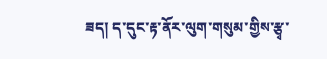ཟད། ད་དུང་རྟ་ནོར་ལུག་གསུམ་གྱིས་རྩྭ་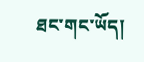ཐང་གང་ཡོད།